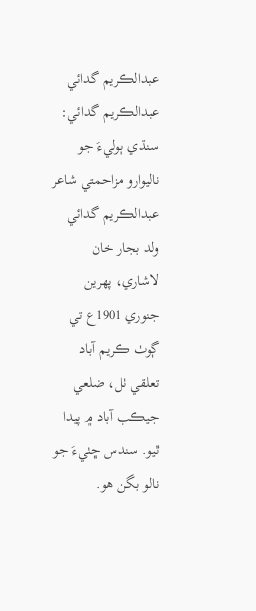عبدالڪريم گدائي
عبدالڪريم گدائي: سنڌي ٻوليءَ جو ناليوارو مزاحمتي شاعر عبدالڪريم گدائي ولد بجار خان لاشاري، پهرين جنوري 1901ع تي ڳوٺ ڪريم آباد تعلقي ٺل، ضلعي جيڪب آباد ۾ پيدا ٿيو. سندس ڇٺيءَ جو نالو بگن هو.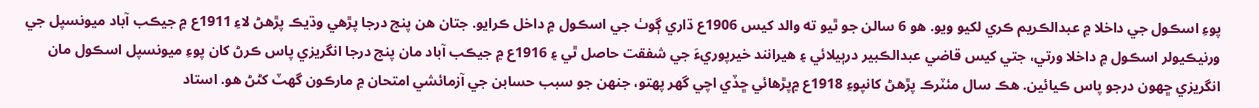پوءِ اسڪول جي داخلا ۾ عبدالڪريم ڪري لکيو ويو. هو 6 سالن جو ٿيو ته والد کيس 1906ع ڌاري ڳوٺ جي اسڪول ۾ داخل ڪرايو. جتان هن پنج درجا پڙهي وڌيڪ پڙهڻ لاءِ 1911ع ۾ جيڪب آباد ميونسپل جي ورنيڪيولر اسڪول ۾ داخلا ورتي، جتي کيس قاضي عبدالڪبير درٻيلائي ۽ هيرانند خيرپوريءَ جي شفقت حاصل ٿي ۽ 1916ع ۾ جيڪب آباد مان پنج درجا انگريزي پاس ڪرڻ کان پوءِ ميونسپل اسڪول مان انگريزي ڇهون درجو پاس ڪيائين. هڪ سال مئٽرڪ پڙهڻ کانپوءِ 1918ع ۾پڙهائي ڇڏي اچي گهر پهتو، جنهن جو سبب حسابن جي آزمائشي امتحان ۾ مارڪون گهٽ کڻڻ هو. استاد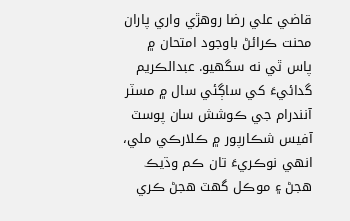قاضي علي رضا روهڙي واري پاران محنت ڪرائڻ باوجود امتحان ۾ پاس ٿي نه سگهيو. عبدالڪريم گدائيءَ کي ساڳئي سال ۾ مسٽر آنندرام جي ڪوشش سان پوسٽ آفيس شڪارپور ۾ ڪلارڪي ملي، انهي نوڪريءَ تان ڪم وڌيڪ هجڻ ۽ موڪل گهٽ هجڻ ڪري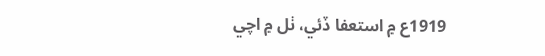1919ع ۾ استعفا ڏئي، ٺل ۾ اچي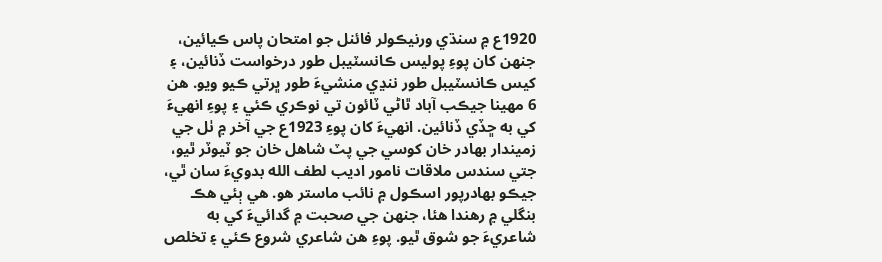1920ع ۾ سنڌي ورنيڪولر فائنل جو امتحان پاس ڪيائين، جنهن کان پوءِ پوليس ڪانسٽيبل طور درخواست ڏنائين، ۽ کيس ڪانسٽيبل طور ننڍي منشيءَ طور ڀرتي ڪيو ويو. هن 6 مهينا جيڪب آباد ٿاڻي ٽائون تي نوڪري ڪئي ۽ پوءِ انهيءَ کي به ڇڏي ڏنائين. انهيءَ کان پوءِ 1923ع جي آخر ۾ ٺل جي زميندار بهادر خان کوسي جي پٽ شاهل خان جو ٽيوٽر ٿيو، جتي سندس ملاقات نامور اديب لطف الله بدويءَ سان ٿي، جيڪو بهادرپور اسڪول ۾ نائب ماستر هو. هي ٻئي هڪ بنگلي ۾ رهندا هئا، جنهن جي صحبت ۾ گدائيءَ کي به شاعريءَ جو شوق ٿيو. پوءِ هن شاعري شروع ڪئي ۽ تخلص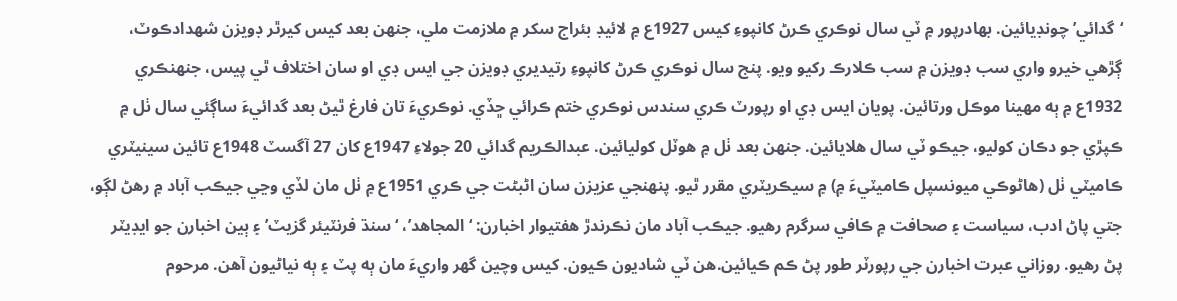‘گدائي’ چونڊيائين. بهادرپور ۾ ٽي سال نوڪري ڪرڻ کانپوءِ کيس 1927ع ۾ لائيڊ بئراج سکر ۾ ملازمت ملي، جنهن بعد کيس کيرٿر ڊويزن شهدادڪوٽ، ڳڙهي خيرو واري سب ڊويزن ۾ سب ڪلارڪ رکيو ويو. پنج سال نوڪري ڪرڻ کانپوءِ رتيديري ڊويزن جي ايس ڊي او سان اختلاف ٿي پيس، جنهنڪري 1932ع ۾ ٻه مهينا موڪل ورتائين. پويان ايس ڊي او رپورٽ ڪري سندس نوڪري ختم ڪرائي ڇڏي. نوڪريءَ تان فارغ ٿيڻ بعد گدائيءَ ساڳئي سال ٺل ۾ ڪپڙي جو دڪان کوليو، جيڪو ٽي سال هلايائين. جنهن بعد ٺل ۾ هوٽل کوليائين. عبدالڪريم گدائي 20 جولاءِ 1947ع کان 27 آگسٽ 1948ع تائين سينيٽري ڪاميٽي ٺل (هاڻوڪي ميونسپل ڪاميٽيءَ ۾) ۾ سيڪريٽري مقرر ٿيو. پنهنجي عزيزن سان اڻبڻت جي ڪري 1951ع ۾ ٺل مان لڏي وڃي جيڪب آباد ۾ رهڻ لڳو، جتي پاڻ ادب، سياست ۽ صحافت ۾ ڪافي سرگرم رهيو. جيڪب آباد مان نڪرندڙ هفتيوار اخبارن: ‘المجاهد’، ‘سنڌ فرنٽيئر گزيٽ’ ۽ ٻين اخبارن جو ايڊيٽر پڻ رهيو. روزاني عبرت اخبارن جي رپورٽر طور پڻ ڪم ڪيائين.هن ٽي شاديون ڪيون. کيس وچين گهر واريءَ مان ٻه پٽ ۽ ٻه نياڻيون آهن. مرحوم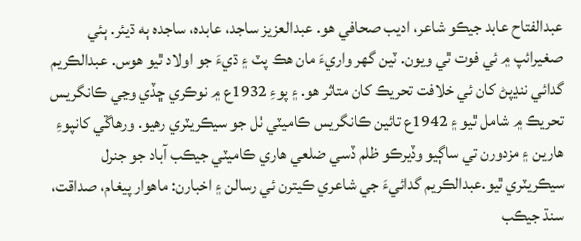عبدالفتاح عابد جيڪو شاعر، اديب صحافي هو. عبدالعزيز ساجد، عابده، ساجده ٻه ڌيئر. ٻئي صغيرائپ ۾ ئي فوت ٿي ويون. ٽين گهر واريءَ مان هڪ پٽ ۽ ڌيءَ جو اولاد ٿيو هوس. عبدالڪريم گدائي ننڍپڻ کان ئي خلافت تحريڪ کان متاثر هو. ۽ پوءِ 1932ع ۾ نوڪري ڇڏي وڃي ڪانگريس تحريڪ ۾ شامل ٿيو ۽ 1942ع تائين ڪانگريس ڪاميٽي ٺل جو سيڪريٽري رهيو. ورهاڱي کانپوءِ هارين ۽ مزدورن تي ساڳيو وڏيرڪو ظلم ڏسي ضلعي هاري ڪاميٽي جيڪب آباد جو جنرل سيڪريٽري ٿيو.عبدالڪريم گدائيءَ جي شاعري ڪيترن ئي رسالن ۽ اخبارن: ماهوار پيغام، صداقت، سنڌ جيڪب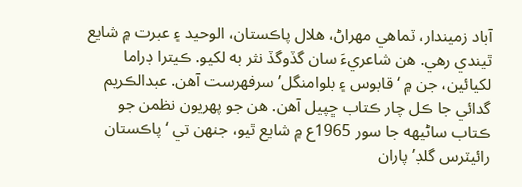آباد زميندار، ٽماهي مهراڻ، هلال پاڪستان، الوحيد ۽ عبرت ۾ شايع ٿيندي رهي. هن شاعريءَ سان گڏوگڏ نثر به لکيو. ڪيترا ڊراما لکيائين، جن ۾ ‘قابوس ۽ بلوامنگل’ سرفهرست آهن. عبدالڪريم گدائي جا ڪل چار ڪتاب ڇپيل آهن. هن جو پهريون نظمن جو ڪتاب ساڻيھه جا سور 1965ع ۾ شايع ٿيو، جنهن تي ‘پاڪستان رائيٽرس گلڊ’ پاران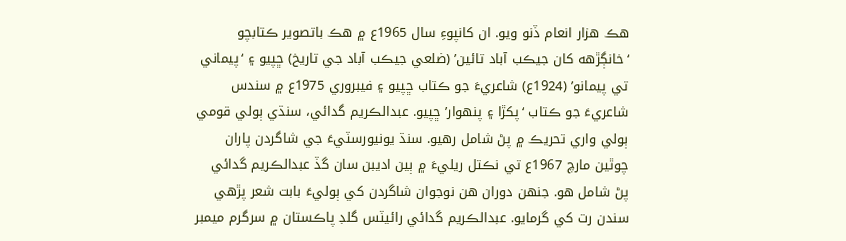هڪ هزار انعام ڏنو ويو. ان کانپوءِ سال 1965ع ۾ هڪ باتصوير ڪتابچو ‘خانڳڙھه کان جيڪب آباد تائين’ (ضلعي جيڪب آباد جي تاريخ) ڇپيو ۽ ‘پيماني تي پيمانو’ (1924ع) شاعريءَ جو ڪتاب ڇپيو ۽ فيبروري 1975ع ۾ سندس شاعريءَ جو ڪتاب ‘پکڙا ۽ پنهوار’ ڇپيو. عبدالڪريم گدائي، سنڌي ٻولي قومي ٻولي واري تحريڪ ۾ پڻ شامل رهيو. سنڌ يونيورسٽيءَ جي شاگردن پاران چوٿين مارچ 1967ع تي نڪتل ريليءَ ۾ ٻين اديبن سان گڏ عبدالڪريم گدائي پڻ شامل هو. جنهن دوران هن نوجوان شاگردن کي ٻوليءَ بابت شعر پڙهي سندن رت کي گرمايو. عبدالڪريم گدائي رائيٽس گلڊ پاڪستان ۾ سرگرم ميمبر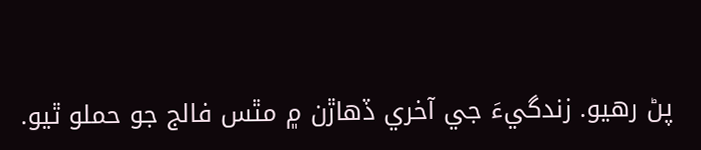پڻ رهيو. زندگيءَ جي آخري ڏهاڙن ۾ مٿس فالج جو حملو ٿيو.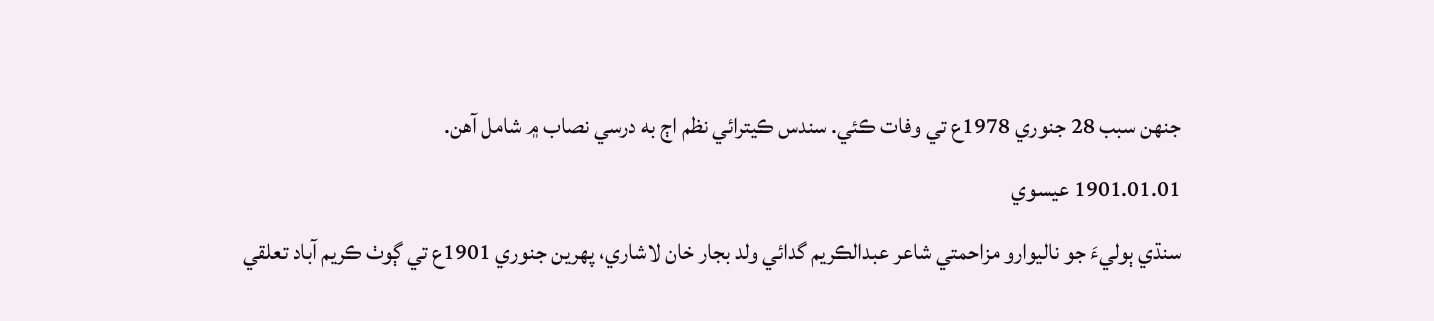جنهن سبب 28 جنوري 1978ع تي وفات ڪئي. سندس ڪيترائي نظم اڄ به درسي نصاب ۾ شامل آهن.
1901.01.01 عيسوي
سنڌي ٻوليءَ جو ناليوارو مزاحمتي شاعر عبدالڪريم گدائي ولد بجار خان لاشاري، پهرين جنوري 1901ع تي ڳوٺ ڪريم آباد تعلقي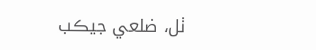ٺل، ضلعي جيڪب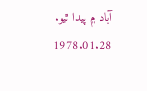آباد ۾ پيدا ٿيو.
1978.01.28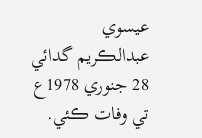عيسوي
عبدالڪريم گدائي 28 جنوري 1978ع تي وفات ڪئي.